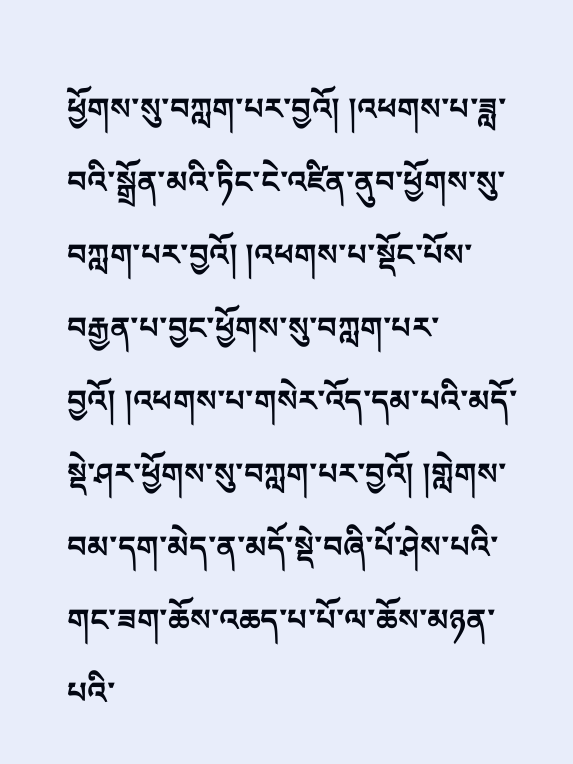ཕྱོགས་སུ་བཀླག་པར་བྱའོ། །འཕགས་པ་ཟླ་བའི་སྒྲོན་མའི་ཏིང་ངེ་འཛིན་ནུབ་ཕྱོགས་སུ་བཀླག་པར་བྱའོ། །འཕགས་པ་སྡོང་པོས་བརྒྱན་པ་བྱང་ཕྱོགས་སུ་བཀླག་པར་བྱའོ། །འཕགས་པ་གསེར་འོད་དམ་པའི་མདོ་སྡེ་ཤར་ཕྱོགས་སུ་བཀླག་པར་བྱའོ། །གླེགས་བམ་དག་མེད་ན་མདོ་སྡེ་བཞི་པོ་ཤེས་པའི་གང་ཟག་ཆོས་འཆད་པ་པོ་ལ་ཆོས་མཉན་པའི་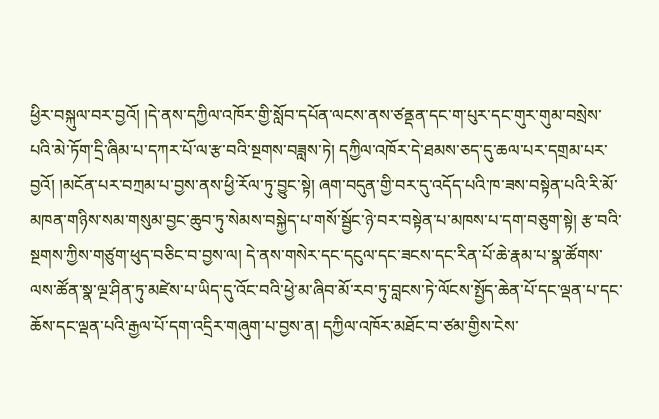ཕྱིར་བསྐུལ་བར་བྱའོ། །དེ་ནས་དཀྱིལ་འཁོར་གྱི་སློབ་དཔོན་ལངས་ནས་ཙནྡན་དང་ག་པུར་དང་གུར་གུམ་བསྲེས་པའི་མེ་ཏོག་དྲི་ཞིམ་པ་དཀར་པོ་ལ་རྩ་བའི་སྔགས་བཟླས་ཏེ། དཀྱིལ་འཁོར་དེ་ཐམས་ཅད་དུ་ཆལ་པར་དགྲམ་པར་བྱའོ། །མངོན་པར་བཀྲམ་པ་བྱས་ནས་ཕྱི་རོལ་ཏུ་བྱུང་སྟེ། ཞག་བདུན་གྱི་བར་དུ་འདོད་པའི་ཁ་ཟས་བསྟེན་པའི་རི་མོ་མཁན་གཉིས་སམ་གསུམ་བྱང་ཆུབ་ཏུ་སེམས་བསྐྱེད་པ་གསོ་སྦྱོང་ཉེ་བར་བསྟེན་པ་མཁས་པ་དག་བཅུག་སྟེ། རྩ་བའི་སྔགས་ཀྱིས་གཙུག་ཕུད་བཅིང་བ་བྱས་ལ། དེ་ནས་གསེར་དང་དངུལ་དང་ཟངས་དང་རིན་པོ་ཆེ་རྣམ་པ་སྣ་ཚོགས་ལས་ཚོན་སྣ་ལྔ་ཤིན་ཏུ་མཛེས་པ་ཡིད་དུ་འོང་བའི་ཕྱེ་མ་ཞིབ་མོ་རབ་ཏུ་བླངས་ཏེ་ལོངས་སྤྱོད་ཆེན་པོ་དང་ལྡན་པ་དང་ཆོས་དང་ལྡན་པའི་རྒྱལ་པོ་དག་འདྲིར་གཞུག་པ་བྱས་ན། དཀྱིལ་འཁོར་མཐོང་བ་ཙམ་གྱིས་ངེས་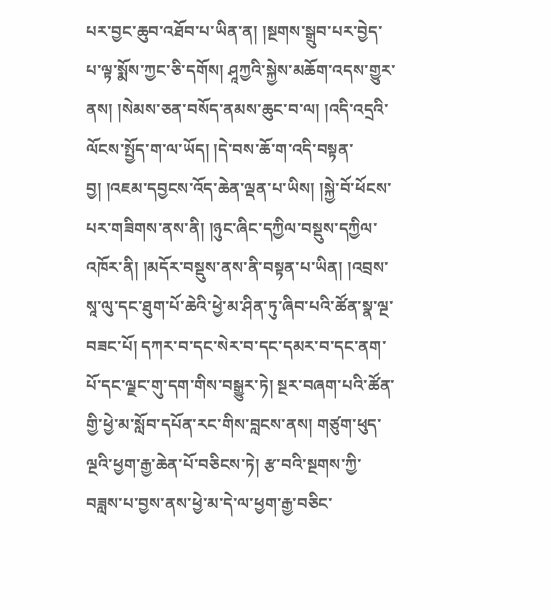པར་བྱང་ཆུབ་འཐོབ་པ་ཡིན་ན། །སྔགས་སྒྲུབ་པར་བྱེད་པ་ལྟ་སྨོས་ཀྱང་ཅི་དགོས། ཤཱཀྱའི་སྐྱེས་མཆོག་འདས་གྱུར་ནས། །སེམས་ཅན་བསོད་ནམས་ཆུང་བ་ལ། །འདི་འདྲའི་ལོངས་སྤྱོད་ག་ལ་ཡོད། །དེ་བས་ཆོ་ག་འདི་བསྟན་བྱ། །འཇམ་དབྱངས་འོད་ཆེན་ལྡན་པ་ཡིས། །སྐྱེ་བོ་ཕོངས་པར་གཟིགས་ནས་ནི། །ཉུང་ཞིང་དཀྱིལ་བསྡུས་དཀྱིལ་འཁོར་ནི། །མདོར་བསྡུས་ནས་ནི་བསྟན་པ་ཡིན། །འབྲས་སཱ་ལུ་དང་ཐུག་པོ་ཆེའི་ཕྱེ་མ་ཤིན་ཏུ་ཞིབ་པའི་ཚོན་སྣ་ལྔ་བཟང་པོ། དཀར་བ་དང་སེར་བ་དང་དམར་བ་དང་ནག་པོ་དང་ལྗང་གུ་དག་གིས་བསྒྱུར་ཏེ། སྔར་བཞག་པའི་ཚོན་གྱི་ཕྱེ་མ་སློབ་དཔོན་རང་གིས་བླངས་ནས། གཙུག་ཕུད་ལྔའི་ཕྱག་རྒྱ་ཆེན་པོ་བཅིངས་ཏེ། རྩ་བའི་སྔགས་ཀྱི་བཟླས་པ་བྱས་ནས་ཕྱེ་མ་དེ་ལ་ཕྱག་རྒྱ་བཅིང་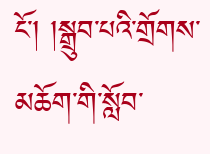ངོ་། །སྒྲུབ་པའི་གྲོགས་མཆོག་གི་སློབ་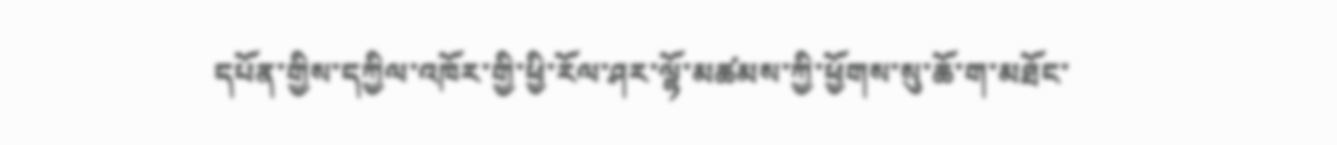དཔོན་གྱིས་དཀྱིལ་འཁོར་གྱི་ཕྱི་རོལ་ཤར་ལྷོ་མཚམས་ཀྱི་ཕྱོགས་སུ་ཆོ་ག་མཐོང་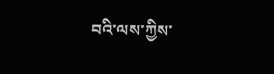བའི་ལས་ཀྱིས་